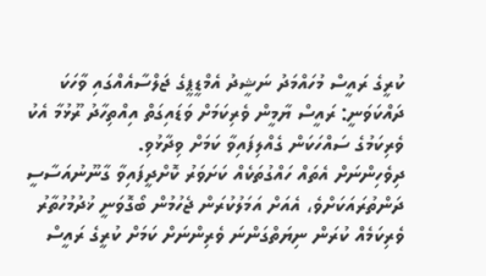ކުރީގެ ރައީސް މުހައްމަދު ނަޝީދު އެމްޑީޕީގެ ޖަލްސާއެއްގައި ވާހަކަ ދައްކަވަނީ: ރައީސް ޔާމީން ވެރިކަމަށް ވަޑައިގަތް އިއްތިހާދު ރޫޅުމާ އެކު ވެރިކަމުގެ ސައްހަކަން ގެއްލިފައިވާ ކަމަށް ވިދާޅުވި.
ދިވެހިންނަށް އެތައް ހައްގުތަކެއް ކަށަވަރު ކޮށްދީފައިވާ ގާނޫނުއަސާސީ ދަންތުރައަކަށްވެ، އެއަށް އަމަލުކުރަން ޖެހުމުން ބޯގޮވަނީ ޚުދުމުހުތާރު ވެރިކަމެއް ކުރަން ނިޔަތްގަންނަ ވެރިންނަށް ކަމަށް ކުރީގެ ރައީސް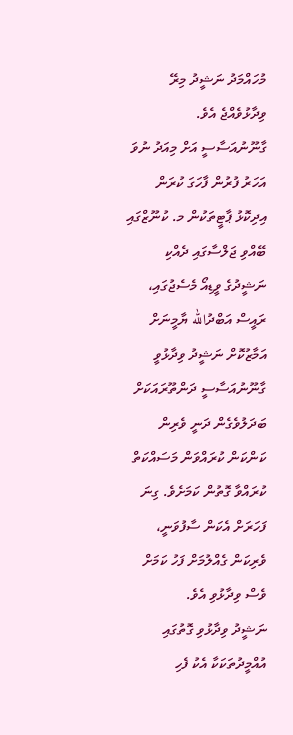މުހައްމަދު ނަޝީދު މިރޭ ވިދާޅުވެއްޖެ އެވެ.
ގާނޫނުއަސާސީ އަށް މިއަދު ނުވަ އަހަރު ފުރުން ފާހަގަ ކުރަން އިދިކޮޅު ޕާޓީތަކުން މ. ކުނޫޒްގައި ބޭއްވި ޖަލްސާގައި ދެއްކި ނަޝީދުގެ ވީޑިއޯ މެސެޖުގައި، ރައީސް އަބްދުالله ޔާމީނަށް އަމާޒުކޮށް ނަޝީދު ވިދާޅުވީ ގާނޫނުއަސާސީ ދަންތޫރައަކަށް ބަދަލުވެގެން ދަނީ ވެރިން ކަންކަން ކުރައްވަން މަސައްކަތް ކުރައްވާ ގޮތުން ކަމަށެވެ. ގިނަ ފަހަރަށް އެކަން ސާފުވަނީ، ވެރިކަން ގެއްލުމަށް ފަހު ކަމަށް ވެސް ވިދާޅުވި އެވެ.
ނަޝީދު ވިދާޅުވި ގޮތުގައި އުއްމީދުތަކަކާ އެކު ފެހި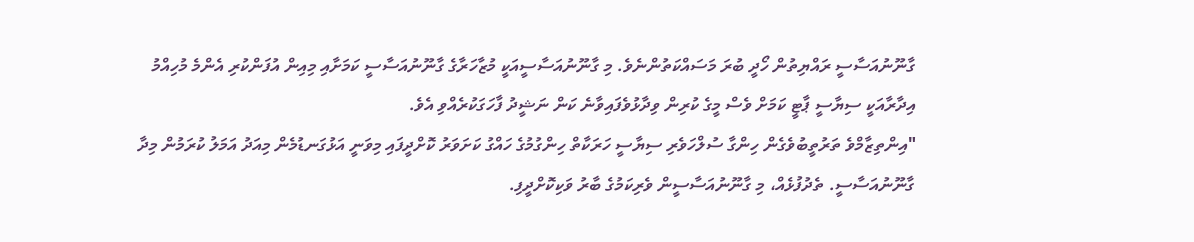ގާނޫނުއަސާސީ ރައްޔިތުން ހޯދީ ބުރަ މަސައްކަތުންނެވެ. މި ގާނޫނުއަސާސީއަކީ މުޒާހަރާގެ ގާނޫނުއަސާސީ ކަމަށާއި މިއިން އުފަންކުރި އެންމެ މުހިއްމު އިދާރާއަކީ ސިޔާސީ ޕާޓީ ކަމަށް ވެސް މީގެ ކުރިން ވިދާޅުވެފައިވާނެ ކަން ނަޝީދު ފާހަގަކުރެއްވި އެވެ.
"އިންތިޒާމްވެ ތަރުތީބުވެގެން ހިންގާ ސުލްހަވެރި ސިޔާސީ ހަރަކާތް ހިންގުމުގެ ހައްގު ކަށަވަރު ކޮށްދީފައި މިވަނީ އަޅުގަނޑުމެން މިއަދު އަމަލު ކުރަމުން މިދާ ގާނޫނުއަސާސީ. ތެދުފުޅެއް، މި ގާނޫނުއަސާސީން ވެރިކަމުގެ ބާރު ވަކިކޮށްދީފި.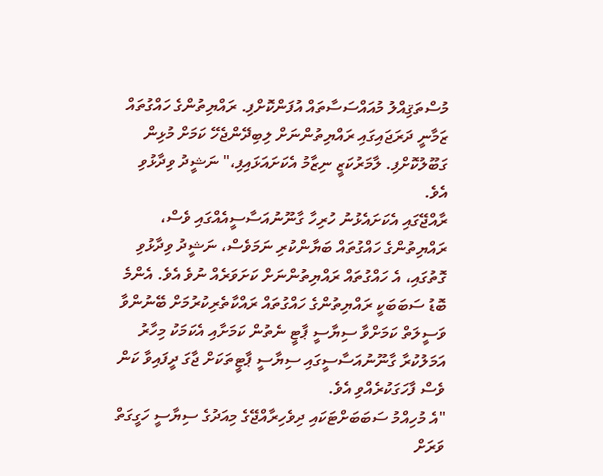މުސްތަޤިއްލު މުއައްސަސާތައް އުފަންކޮށްފި. ރައްޔިތުންގެ ހައްގުތައް ޒަމާނީ ދަރަޖައިގައި ރައްޔިތުންނަށް ލިބިދޭންޖެހޭ ކަމަށް މުޅިން ގަބޫލުކޮށްފި. ލާމަރުކަޒީ ނިޒާމު އެކަށައަޅައިފި،" ނަޝީދު ވިދާޅުވި އެވެ.
ރާއްޖޭގައި އެކަށައެޅުނު ހުރިހާ ގާނޫނުއަސާސީއެއްގައި ވެސް، ރައްޔިތުންގެ ހައްގުތައް ބަޔާންކުރި ނަމަވެސް، ނަޝީދު ވިދާޅުވި ގޮތުގައި، އެ ހައްގުތައް ރައްޔިތުންނަށް ކަށަވަރެއް ނުވެ އެވެ. އެންމެ ބޮޑު ސަބަބަކީ ރައްޔިތުންގެ ހައްގުތައް ރައްކާތެރިކުރުމަށް ބޭނުންވާ ވަސީލަތް ކަމަށްވާ ސިޔާސީ ޕާޓީ ނެތުން ކަމަށާއި އެކަމަކު މިހާރު އަމަލުކުރާ ގާނޫނުއަސާސީގައި ސިޔާސީ ޕާޓީތަކަށް ޖާގަ ދީފައިވާ ކަން ވެސް ފާހަގަކުރެއްވި އެވެ.
"އެ މުހިއްމު ސަބަބަށްޓަކައި ދިވެހިރާއްޖޭގެ މިއަދުގެ ސިޔާސީ ހަގީގަތް ވަރަށް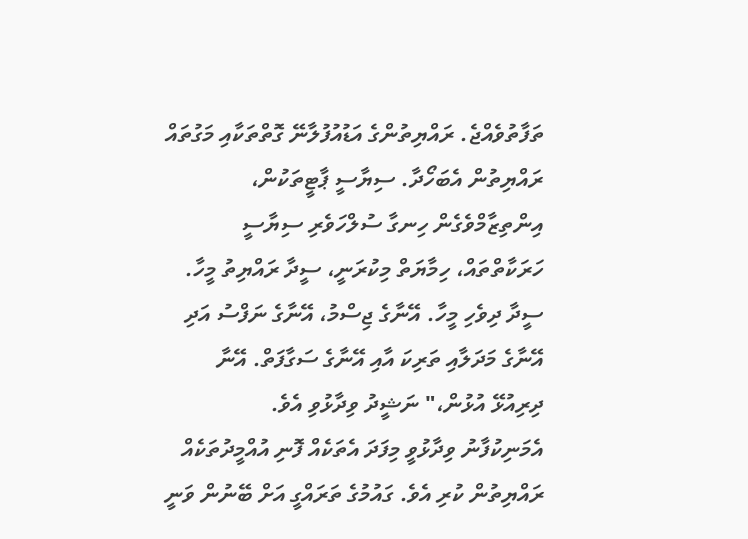ތަފާތުވެއްޖެ. ރައްޔިތުންގެ އަޑުއުފުލާނޭ ގޮތްތަކާއި މަގުތައް ރައްޔިތުން އެބަހޯދާ. ސިޔާސީ ޕާޓީތަކުން، އިންތިޒާމްވެގެން ހިނގާ ސުލްހަވެރި ސިޔާސީ ހަރަކާތްތައް، ހިމާޔަތް މިކުރަނީ، ސީދާ ރައްޔިތު މީހާ. ސީދާ ދިވެހި މީހާ. އޭނާގެ ޖިސްމު، އޭނާގެ ނަފްސު އަދި އޭނާގެ މަދަލާއި ތަރިކަ އާއި އޭނާގެ ސަގާފަތް. އޭނާ ދިރިއުޅޭ އުޅުން،" ނަޝީދު ވިދާޅުވި އެވެ.
އެމަނިކުފާނު ވިދާޅުވީ މިފަދަ އެތަކެއް ފޮނި އުއްމީދުތަކެއް ރައްޔިތުން ކުރި އެވެ. ގައުމުގެ ތަރައްގީ އަށް ބޭނުން ވަނީ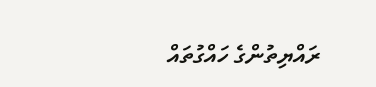ރައްޔިތުންގެ ހައްގުތައް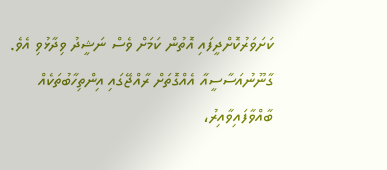ކަށަވަރުކޮށްދީފައި އޮތުން ކަމަށް ވެސް ނަޝީދު ވިދާޅުވި އެވެ.
ގާނޫނުއަސާސީއާ އެއްގޮތަށް ރާއްޖޭގައި އިންތިހާބުތަކެއް ބާއްވާފައިވާއިރު،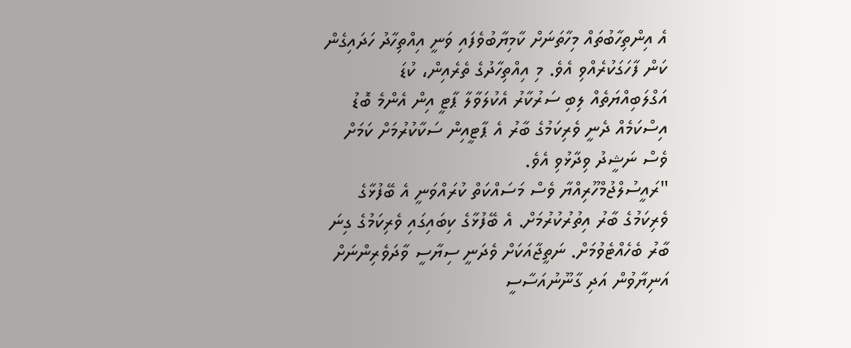އެ އިންތިހާބުތައް މިހާތަނަށް ކާމިޔާބުވެފައި ވަނީ އިއްތިހާދު ހަދައިގެން ކަން ފާހަގަކުރެއްވި އެވެ. މި އިއްތިހާދުގެ ތެރެއިން، ކުޑަ އަގްލަބިއްޔަތެއް ލިބި ސަރުކާރު އެކުލަވާލާ ޕާޓީ އިން އެންމެ ބޮޑު އިސްކަމެއް ދެނީ ވެރިކަމުގެ ބާރު އެ ޕާޓީއިން ސަކާކުރުމަށް ކަމަށް ވެސް ނަޝީދު ވިދާޅުވި އެވެ.
"ރައީސުލްޖުމްހޫރިއްޔާ ވެސް މަސައްކަތް ކުރައްވަނީ އެ ބޭފުޅާގެ ވެރިކަމުގެ ބާރު އިތުރުކުރުމަށް. އެ ބޭފުޅާގެ ކިބައިގައި ވެރިކަމުގެ ގިނަ ބާރު ބެހެއްޓެވުމަށް. ނަތީޖާއަކަށް ވެދަނީ ސިޔާސީ ވާދަވެރިންނަށް އަނިޔާވުން އަދި ގާނޫނުއަސާސީ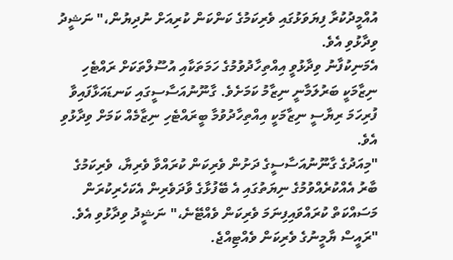އުއްމީދުކުރާ ފިޔަވަޅުގައި ވެރިކަމުގެ ކަންކަން ކުރިއަށް ނުދިޔުން،" ނަޝީދު ވިދާޅުވި އެވެ.
އެމަނިކުފާނު ވިދާޅުވީ އިއްތިހާދުވުމުގެ ހަމަތަކާއި އުސޫލްތަކަށް ރައްޓެހި ނިޒާމަކީ ބަރުލަމާނީ ނިޒާމު ކަމަށެވެ. ގާނޫނުއަސާސީގައި ކަނޑައަޅާފައިވާ ފުރިހަމަ ރިޔާސީ ނިޒާމަކީ އިއްތިހާދުވުމާ ބީރައްޓެހި ނިޒާމެއް ކަމަށް ވިދާޅުވި އެވެ.
"މިއަދުގެ ގާނޫނުއަސާސީގެ ދަށުން ވެރިކަން ކުރައްވާ ވެރިޔާ، ވެރިކަމުގެ ބާރު އެއްކުރެއްވުމުގެ ނިޔަތުގައި އެ ބޭފުޅާގެ ވާދަވެރިން އެކަހެރިކުރަން މަސައްކަތް ކުރައްވައިފިނަމަ ވެރިކަން ވެއްޓޭނެ،" ނަޝީދު ވިދާޅުވި އެވެ.
"ރައީސް ޔާމީނުގެ ވެރިކަން ވެއްޓިއްޖެ.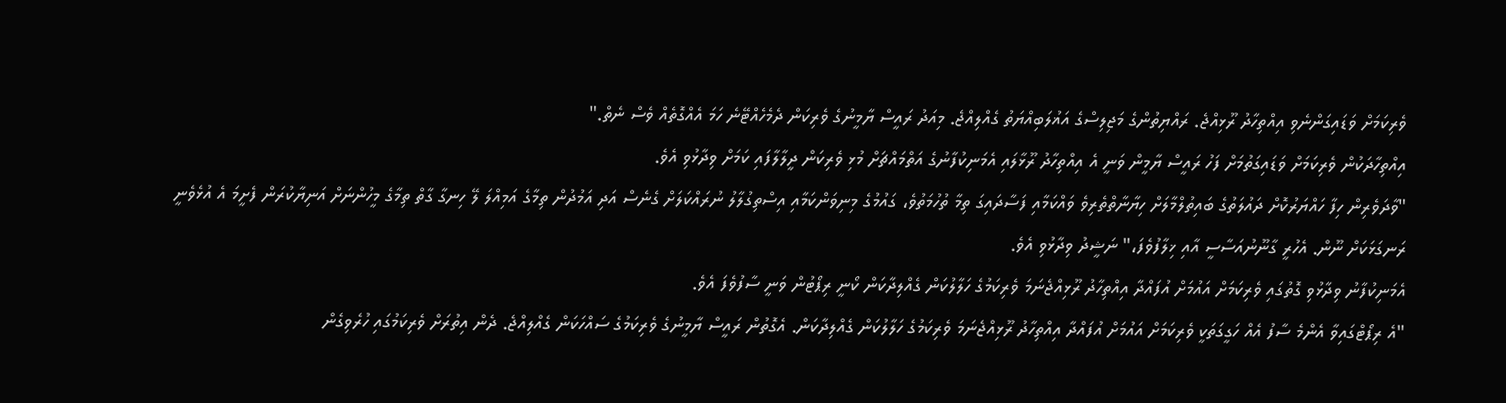ވެރިކަމަށް ވަޑައިގަންނެވި އިއްތިހާދު ރޫޅިއްޖެ. ރައްޔިތުންގެ މަޖިލިސްގެ އަޣުލަބިއްޔަތު ގެއްލިއްޖެ. މިއަދު ރައީސް ޔާމީނުގެ ވެރިކަން ދެމެހެއްޓޭނެ ހަމަ އެއްގޮތެއް ވެސް ނެތް."
އިއްތިހާދަކުން ވެރިކަމަށް ވަޑައިގަތުމަށް ފަހު ރައީސް ޔާމީން ވަނީ އެ އިއްތިހާދު ރޫޅާލައި އެމަނިކުފާނުގެ އަތްމައްޗަށް މުޅި ވެރިކަން ދީލާލާފައި ކަމަށް ވިދާޅުވި އެވެ.
"ވާދަވެރިން ހިފާ ހައްޔަރުކޮށް ދައުލަތުގެ ބައިތުލްމާލަށް ހިޔާނާތްތެރިވެ ވައްކަމާއި ފަސާދައިގަ ތިމާ ތުހުމަތުވެ، ގައުމުގެ މިނިވަންކަމާއި އިސްތިގުލާލު ނުރައްކަލަށް ގެނެސް އަދި އަމުދުން ތިމާގެ އަމިއްލަ ލޭ ހިނގާ ގާތް ތިމާގެ މީހުންނަށް އަނިޔާކުރަން ފެށީމަ އެ އުޅެވެނީ ރަނގަޅަކަށް ނޫން. އެހުރީ ގާނޫނުއަސާސީ އާއި ޚިލާފުވެފަ،" ނަޝީދު ވިދާޅުވި އެވެ.
އެމަނިކުފާނު ވިދާޅުވި ގޮތުގައި ވެރިކަމަށް އައުމަށް އުފައްދާ އިއްތިހާދު ރޫޅިއްޖެނަމަ ވެރިކަމުގެ ހަލާލުކަން ގެއްލިދާކަން ކޯނީ ރިޕޯޓުން ވަނީ ސާފުވެފަ އެވެ.
"އެ ރިޕޯޓްގައިވާ އެންމެ ސާފު އެއް ހަގީގަތަކީ ވެރިކަމަށް އައުމަށް އުފައްދާ އިއްތިހާދު ރޫޅިއްޖެނަމަ ވެރިކަމުގެ ހަލާލުކަން ގެއްލިދާކަން. އެގޮތުން ރައީސް ޔާމީނުގެ ވެރިކަމުގެ ސައްހަކަން ގެއްލިއްޖެ. ދެން އިތުރަށް ވެރިކަމުގައި ހުރެވިގެން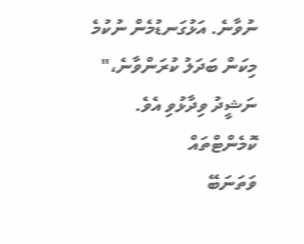ނުވާނެ. އަޅުގަނޑުމެން ނުކުމެ މިކަން ބަދަލު ކުރަންވާނެ،" ނަޝީދު ވިދާޅުވި އެވެ.
ކޮމެންޓްތައް
ވަތަނަބޭ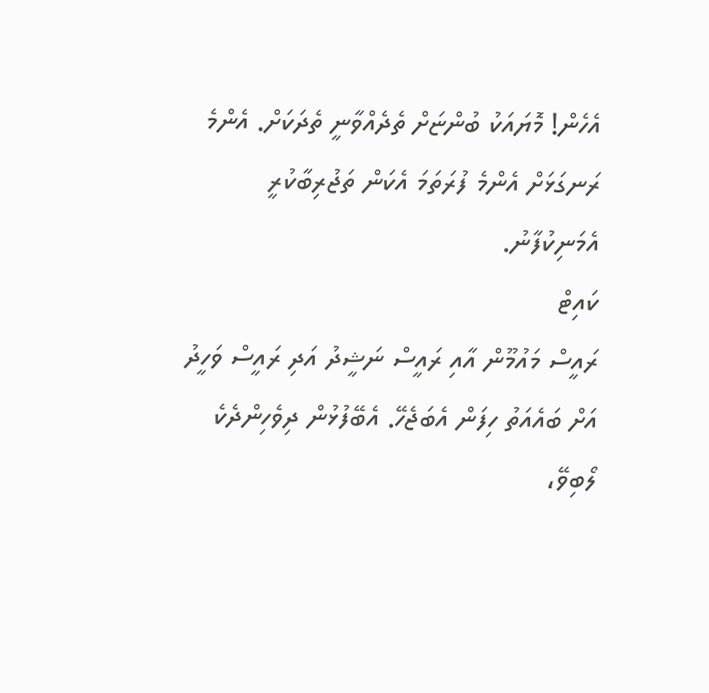އެހެން! މޮޔައަކު ބުންޏަށް ތެދެއްވާނީ ތެދަކަށް. އެންމެ ރަނގަޅަށް އެންމެ ފުރަތަމަ އެކަން ތަޖުރިބާކުރީ އެމަނިކުފާނު.
ކައިޓް
ރައީސް މައުމޫން އާއި ރައީސް ނަޝީދު އަދި ރައީސް ވަހީދު އަށް ބައެއަތު ހިފަން އެބަޖެހޭ. އެބޭފުޅުން ދިވެހިންދެކެ ލޯބިވޭ،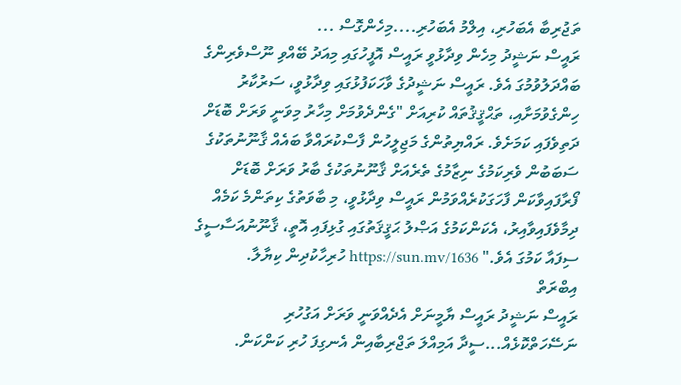ތަޖުރިބާ އެބަހުރި، އިލްމު އެބަހުރި....މިހެންގޮސް ...
ރައީސް ނަޝީދު މިހެން ވިދާޅުވީ ރައީސް އޮފީހުގައި މިއަދު ބޭއްވި ނޫސްވެރިންގެ ބައްދަލުވުމުގަ އެވެ. ރައީސް ނަޝީދުގެ ވާހަކަފުޅުގައި ވިދާޅުވީ، ސަރުކާރު ހިންގެވުމަށާއި، ތަޙްޤީޤުތައް ކުރިއަށް "ގެންދެވުމަށް މިހާރު މިވަނީ ވަރަށް ބޮޑަށް ދަތިވެފައި ކަމަށެވެ. ރައްޔިތުންގެ މަޖިލީހުން ފާސްކުރައްވާ ބައެއް ޤާނޫނުތަކުގެ ސަބަބުން ވެރިކަމުގެ ނިޒާމުގެ ތެރެއަށް ޤާނޫނުތަކުގެ ބާރު ވަރަށް ބޮޑަށް ފޯރާފައިވާކަން ފާހަގަކުރެއްވަމުން ރައީސް ވިދާޅުވީ، މި ބާވަތުގެ ކިތަންމެ ކަމެއް ދިމާވެފައިވާއިރު، އެކަންކަމުގެ އަޞްލު ޙަޤީޤަތުގައި ގުޅިފައި އޮތީ، ޤާނޫނުއަސާސީގެ ސިފައާ ކަމުގަ އެވެ." https://sun.mv/1636 ހުރިހާކުދިން ކިޔާލާ.
އިބްރަތް
ރައީސް ނަޝީދު ރައީސް ޔާމީނަށް އެދެއްވަނީ ވަރަށް އަގުހުރި ނަސޭހަތްކޮޅެއް...ސީދާ އަމިއްލަ ތަޖްރިބާއިން އެނގިފަ ހުރި ކަންކަން.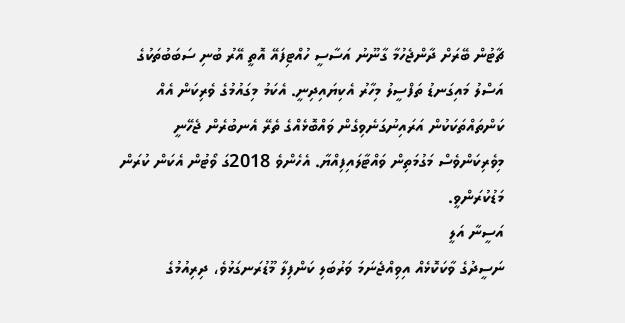ޗާޓުން ބޭރަށް ދާންޖެހުމާ ގާނޫނު އަސާސީ ހުއްޓިފައޭ އޮތީ އޭރު ބުނި ސަބަބުތަކުގެ އަސްލު މައިގަނޑު ތަފްސީލު މިހާރު އެކިޔައިދިނީ. އެކަމު މިގައުމުގެ ވެރިކަން އެއް ކަންތައްތަކަކުން އަރައިނުގަނެވިގެން ވައްބޮޅެއްގެ ތެރޭ އެނބުރެން ޖެހޭނީ މިވެރިކަންވެސް މަގުމަތިން ވައްޓާލައިފިއްޔާ. އެހެންވެ 2018ގަ ވޯޓުން އެކަން ކުރަން މަޑުކުރަންވީ.
އަސީނާ އަލީ
ނަސީދުގެ ވާކަކޮޅެއް އިވިއްޖެނަމަ ވަރުބަލި ކަންފިލާ މޫޑުރަނގަޅުވެ، ދިރިއުމުގެ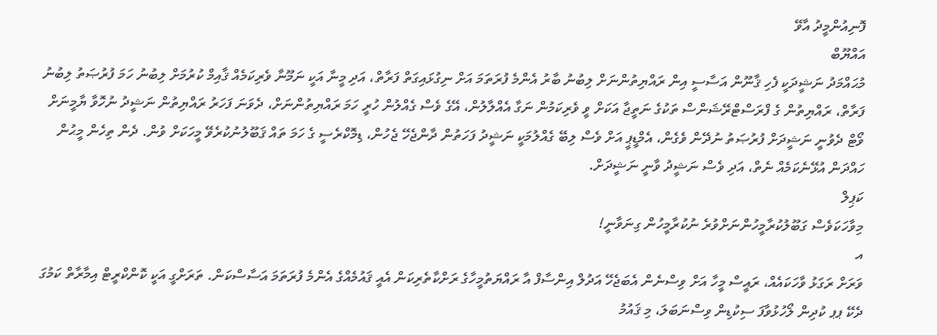ފޮނިއުންމީދު އާވޭ
އައްޔޫބް
މުޙައްމަދު ނަޝީދަކީ ފެހި ޤާނޫން އަސާސީ އިން ރައްޔިތުންނަށް ލިބުނު ބާރު އެންމެ ފުރަތަމަ އަށް ނިގުޅައިގަތް ފަރާތް، އަދި މީނާ އަކީ ނަމޫނާ ވެރިކަމެއް ޤާއިމް ކުރުމަށް ލިބުނު ހަމަ ފުރުޞަތު ލިބުނު ފަރާތް، ރައްޔިތުން ގެ ފްރަސްޓްރޭޝަންސް ތަކުގެ ނަތީޖާ އަކަށް ވީ ވެރިކަމުން ނަގާ އެއްލާލުން، އޭގެ ވެސް ގެއްލުން ހުރީ ހަމަ ރައްޔިތުންނަށް، ދެވަނަ ފަހަރު ރައްޔިތުން ނަޝީދު ނުހޮވާ ޔާމީނަށް ވޯޓް ދެވުނީ ނަޝީދަށް ފުރުޞަތު ނުދޭން ވެގެން، އެމްޑީޕީ އަށް ވެސް ލިބޭ ގެއްލުމަކީ ނަޝީދު ފަހަތުން ދާންޖެހޭ ޖެހުން، ޑިމޮކްރެސީ ގެ ހަމަ ތައް ޤަބޫލުނުކުރެވޭ މީހަކަށް ވުން. ދެން ތިހެން މީޙުން ހައްދަން އުޅޭނެކަމެއް ނެތް، އަދި ވެސް ނަޝީދު ވާނީ ނަޝީދަށް.
ކަޕިލް
މިވާހަކަވެސް ގަބޫލުކުރާމީހުންނަށްވުރެ ނުކުރާމީހުން ގިނަވާނީ!
އ
ވަރަށް ރަގަޅު ވާހަކައެއް، ރައީސް މީހާ އަށް ވިސްނެން އެބަޖެހޭ އަދުލް އިންސާފް އާ ރައްޔަތުމީހާގެ ރަށްކާތެރިކަން އެއީ ޤައުމެއްގެ އެންމެ ފުރަތަމަ އަސާސްކަން. ތަރަށްގީ އަކީ ކޮންކްރީޓް އިމާރާތް ކަމުގަ ދެކޭ ޕޕ ކުދިން ލޯހުޅުވާފަ ސިކުޑިން ވިސްނަބަލަ، މި ޤައުމު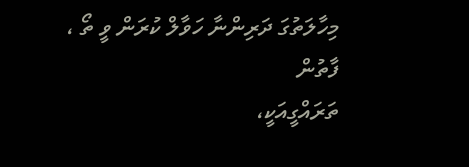މިހާލަތުގަ ދަރިންނާ ހަވާލް ކުރަން ވީ ތޯ ،
ފާތުން
ތަރައްގީއަކީ،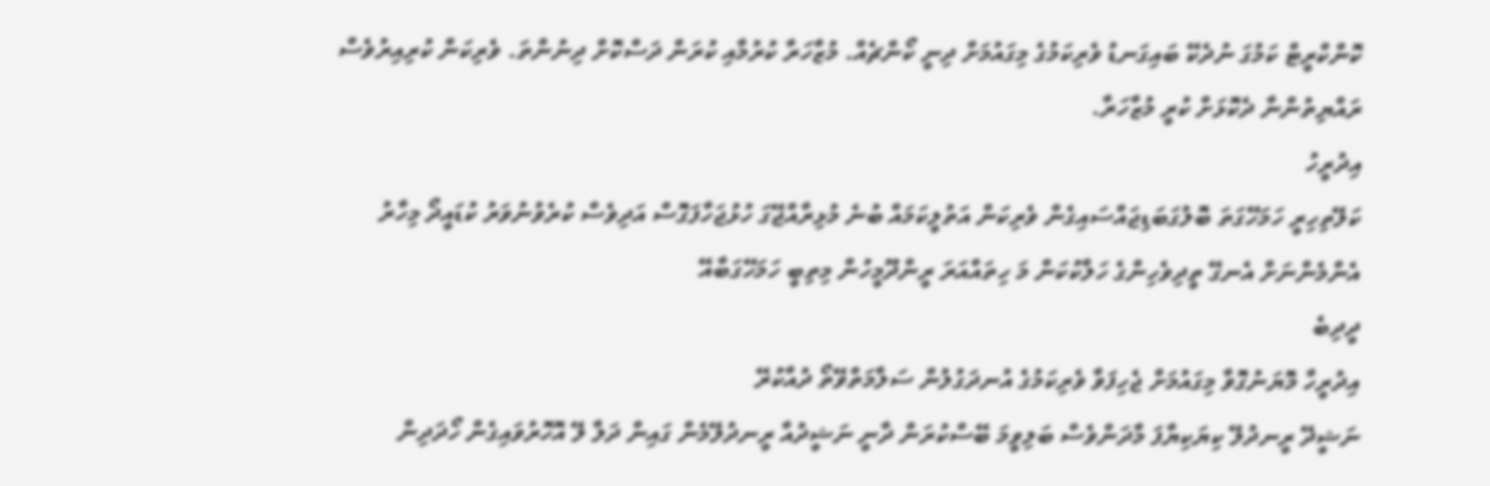ކޮންކްރީޓް ކަމުގަ ނުދެކޭ ބައިގަނޑު ވެރިކަމުގެ މިގައުމަށް ދިނީ ކޯންޗެއް. މުޒާހަރާ ކުރުމާއި ކުރަން ދަސްކޮށް ދިނުންތަ. ވެރިކަން ކުރިއިރުވެސް ރައްޔިތުންނާ ދެކޮޅަށް ކުރީ މުޒާހަރާ.
އިދުރީހު
ކަލޭތިހިރީ ހަމަހޭގަތަ ބޮލުގަބަޑިޖައްސައިގެން ވެރިކަން އަތުލީކަމައް ބުނެ މުޅިރާއްޖޭގަ ހުޅުޖަހާފަގޮސް އަދިވެސް ކުރެވުނުވަރު ކުޑައީދޯ މިހާރު އެންމެންނަށް އެނގޭ ތީދިވެހިންގެ ހަލާކުކަން މަ ހިތައްއަރަ ރީންދޫމީހުން މިތިބީ ހަމަހޭގަބާއޭ
ދީދިބެ
އިދުރީހާ މޮޔަނުގޮވާ މިގައުމަށް ޖެހިފަވާ ވެރިކަމުގެ އުނދަގުލުން ސަލާމަތްވޭތޯ ދުއާކުރޭ
ނަޝީދޭ ރީނދުލޭ ކިޔަކިޔާފަ މާދަންވެސް ބަލިވީމަ ބޭސްކުރަން ދާނީ ނަޝީދުއާ ރީނދުލޭމެން ގައިން ދަލާ ލޭ އޮހޮރުވައިގެން ހޯދަދިން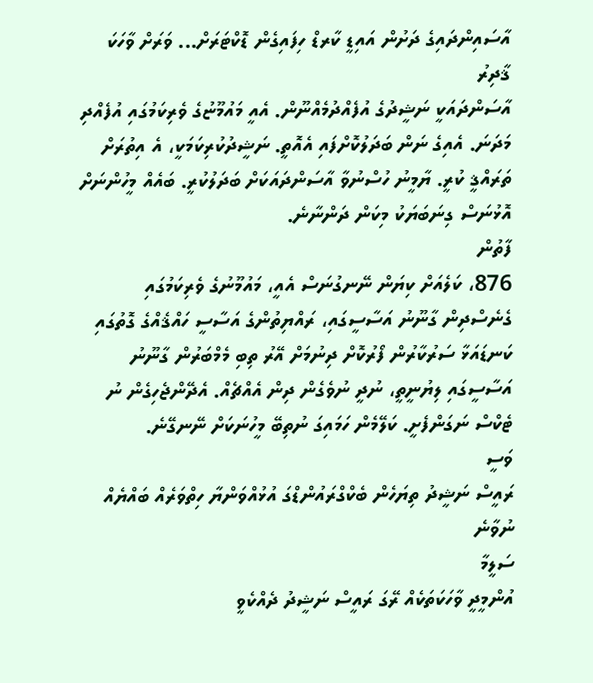އާސައިންދައިގެ ދަށުން އައިޑީ ކާރޑް ހިފައިގެން ޑޮކްޓަރަށް... ވަރަށް ވާހަކަ
ޤާދިރު
އާސަންދައަކީ ނަޝީދުގެ އުފެއްދުމެއްނޫން. އެއީ މައުމޫޏުގެ ވެރިކަމުގައި އުފެއްދި މަދަނަ. އެއިގެ ނަން ބަދަލުކޮށްފައި އެއޮތީ. ނަޝީދުކުރިކަމަކީ، އެ އިތުރަށް ތަރައްޤީ ކުރީ. ޔާމީނު ހުސްނުވާ އާސަންދައަކަށް ބަދަލުކުރީ. ބައެއް މީހުންނަށް އޮޅުނަސް ގިނަބަޔަކު މިކަން ދަންނާނެ.
ފާތުން
876، ކަލެއަށް ކިޔަން ނޭނގުނަސް އެއީ، މައުމޫނުގެ ވެރިކަމުގައި ގެނެސްދިން ގާނޫނު އަސާސީގައި، ރައްޔިތުންގެ އަސާސީ ހައްޤެއްގެ ގޮތުގައި ކަނޑައަޅާ ސަރުކާރުން ފޯރުކޮށް ދިނުމަށް އޭރު ތިބި މެމްބަރުން ގާނޫނު އަސާސީގައި ލިޔުނީތީ، ނުދީ ނުވެގެން ދިން އެއްޗެއް. އެދޭންޖެހިގެން ނު ޓެކްސް ނަގަންފެށީ. ކަލޭމެން ހަމައިގަ ނުތިބޭ މީހުނަކަށް ނޭނގޭނެ.
ވަސީ
ރައީސް ނަޝީދު ތިޔަހެން ބެކްގްރައުންޑްގަ އުޅުއްވަންޔާ ހިތްވަރެއް ބައްޔެއް ނުވާނެ
ސަލީމާ
އުންމީދީ ވާހަކަތަކެއް ރޭގަ ރައީސް ނަޝީދު ދެއްކެވީ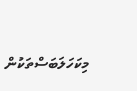މިކަހަލަބަސްތަކުން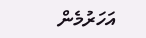އަހަރުމެން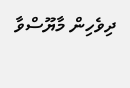ދިވެހިން މާޔޫސްވާ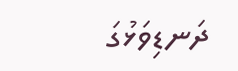ދަނޑިވަޅުގަ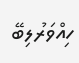ހިއްވަރުލިބޭ